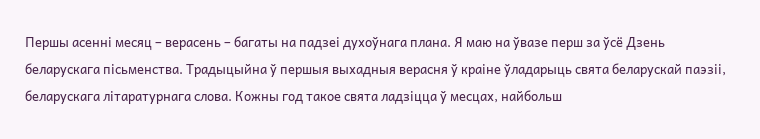Першы асенні месяц – верасень – багаты на падзеі духоўнага плана. Я маю на ўвазе перш за ўсё Дзень беларускага пісьменства. Традыцыйна ў першыя выхадныя верасня ў краіне ўладарыць свята беларускай паэзіі, беларускага літаратурнага слова. Кожны год такое свята ладзіцца ў месцах, найбольш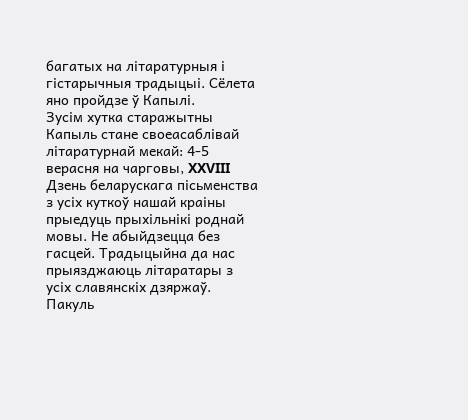багатых на літаратурныя і гістарычныя традыцыі. Сёлета яно пройдзе ў Капылі.
Зусім хутка старажытны Капыль стане своеасаблівай літаратурнай мекай: 4-5 верасня на чарговы, XXVIII Дзень беларускага пісьменства з усіх куткоў нашай краіны прыедуць прыхільнікі роднай мовы. Не абыйдзецца без гасцей. Традыцыйна да нас прыязджаюць літаратары з усіх славянскіх дзяржаў. Пакуль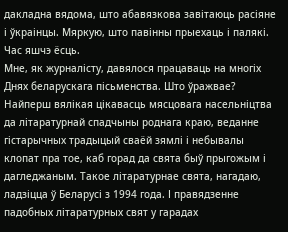дакладна вядома, што абавязкова завітаюць расіяне і ўкраінцы. Мяркую, што павінны прыехаць і палякі. Час яшчэ ёсць.
Мне, як журналісту, давялося працаваць на многіх Днях беларускага пісьменства. Што ўражвае? Найперш вялікая цікавасць мясцовага насельніцтва да літаратурнай спадчыны роднага краю, веданне гістарычных традыцый сваёй зямлі і небывалы клопат пра тое, каб горад да свята быў прыгожым і дагледжаным. Такое літаратурнае свята, нагадаю, ладзіцца ў Беларусі з 1994 года. І правядзенне падобных літаратурных свят у гарадах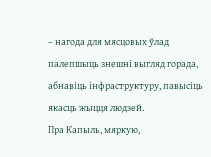– нагода для мясцовых ўлад палепшыць знешні выгляд горада, абнавіць інфраструктуру, павысіць якасць жыцця людзей.
Пра Капыль, мяркую,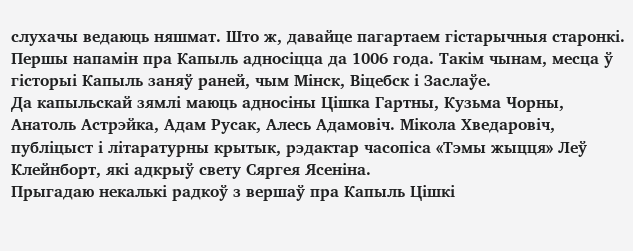слухачы ведаюць няшмат. Што ж, давайце пагартаем гістарычныя старонкі. Першы напамін пра Капыль адносіцца да 1006 года. Такім чынам, месца ў гісторыі Капыль заняў раней, чым Мінск, Віцебск і Заслаўе.
Да капыльскай зямлі маюць адносіны Цішка Гартны, Кузьма Чорны, Анатоль Астрэйка, Адам Русак, Алесь Адамовіч. Мікола Хведаровіч, публіцыст і літаратурны крытык, рэдактар часопіса «Тэмы жыцця» Леў Клейнборт, які адкрыў свету Сяргея Ясеніна.
Прыгадаю некалькі радкоў з вершаў пра Капыль Цішкі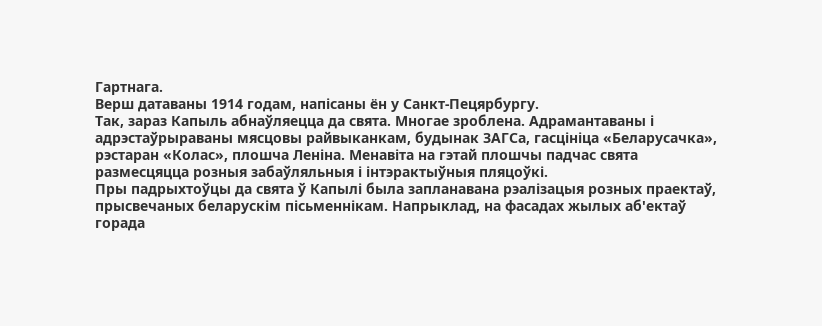Гартнага.
Верш датаваны 1914 годам, напісаны ён у Санкт-Пецярбургу.
Так, зараз Капыль абнаўляецца да свята. Многае зроблена. Адрамантаваны і адрэстаўрыраваны мясцовы райвыканкам, будынак ЗАГСа, гасцініца «Беларусачка», рэстаран «Колас», плошча Леніна. Менавіта на гэтай плошчы падчас свята размесцяцца розныя забаўляльныя і інтэрактыўныя пляцоўкі.
Пры падрыхтоўцы да свята ў Капылі была запланавана рэалізацыя розных праектаў, прысвечаных беларускім пісьменнікам. Напрыклад, на фасадах жылых аб'ектаў горада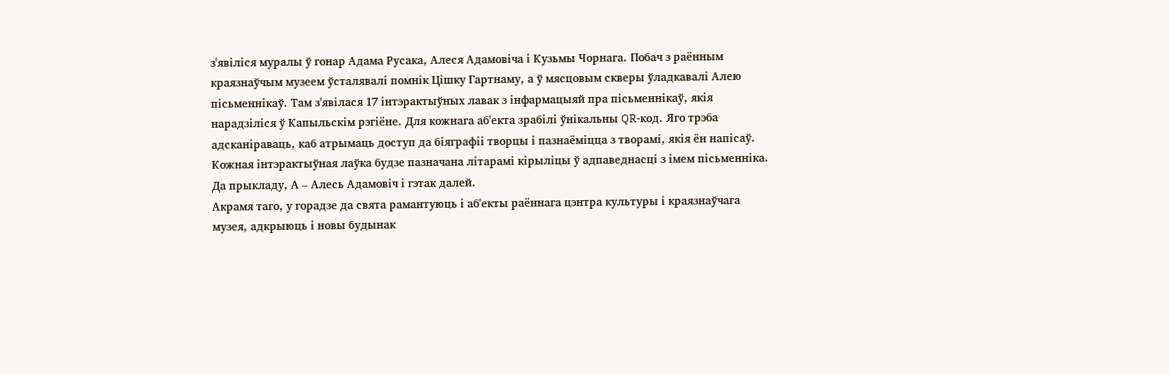з'явіліся муралы ў гонар Адама Русака, Алеся Адамовіча і Кузьмы Чорнага. Побач з раённым краязнаўчым музеем ўсталявалі помнік Цішку Гартнаму, а ў мясцовым скверы ўладкавалі Алею пісьменнікаў. Там з'явілася 17 інтэрактыўных лавак з інфармацыяй пра пісьменнікаў, якія нарадзіліся ў Капыльскім рэгіёне. Для кожнага аб'екта зрабілі ўнікальны QR-код. Яго трэба адсканіраваць, каб атрымаць доступ да біяграфіі творцы і пазнаёміцца з творамі, якія ён напісаў. Кожная інтэрактыўная лаўка будзе пазначана літарамі кірыліцы ў адпаведнасці з імем пісьменніка. Да прыкладу, А – Алесь Адамовіч і гэтак далей.
Акрамя таго, у горадзе да свята рамантуюць і аб'екты раённага цэнтра культуры і краязнаўчага музея, адкрыюць і новы будынак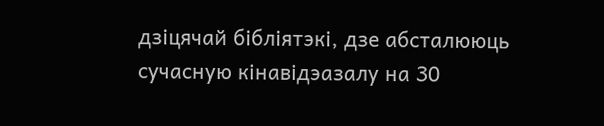дзіцячай бібліятэкі, дзе абсталююць сучасную кінавідэазалу на 30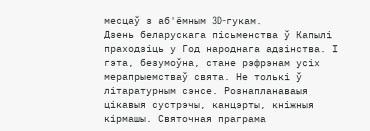месцаў з аб'ёмным 3D-гукам.
Дзень беларускага пісьменства ў Капылі праходзіць у Год народнага адзінства. І гэта, безумоўна, стане рэфрэнам усіх мерапрыемстваў свята. Не толькі ў літаратурным сэнсе. Рознапланаваыя цікавыя сустрэчы, канцэрты, кніжныя кірмашы. Святочная праграма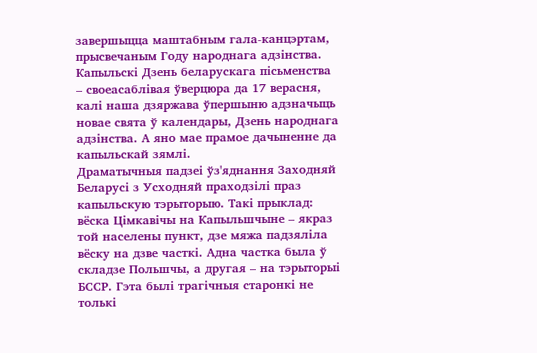завершыцца маштабным гала-канцэртам, прысвечаным Году народнага адзінства. Капыльскі Дзень беларускага пісьменства – своеасаблівая ўверцюра да 17 верасня, калі наша дзяржава ўпершыню адзначыць новае свята ў календары, Дзень народнага адзінства. А яно мае прамое дачыненне да капыльскай зямлі.
Драматычныя падзеі ўз'яднання Заходняй Беларусі з Усходняй праходзілі праз капыльскую тэрыторыю. Такі прыклад: вёска Цімкавічы на Капыльшчыне – якраз той населены пункт, дзе мяжа падзяліла вёску на дзве часткі. Адна частка была ў складзе Польшчы, а другая – на тэрыторыі БССР. Гэта былі трагічныя старонкі не толькі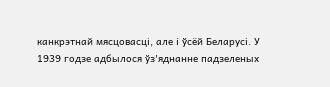канкрэтнай мясцовасці, але і ўсёй Беларусі. У 1939 годзе адбылося ўз'яднанне падзеленых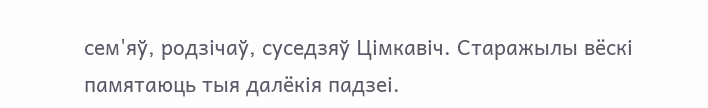сем'яў, родзічаў, суседзяў Цімкавіч. Старажылы вёскі памятаюць тыя далёкія падзеі.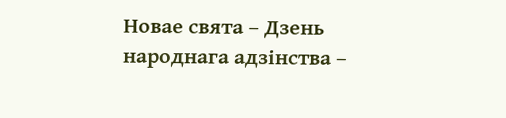Новае свята – Дзень народнага адзінства –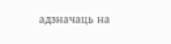адзначаць на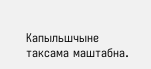Капыльшчыне таксама маштабна.